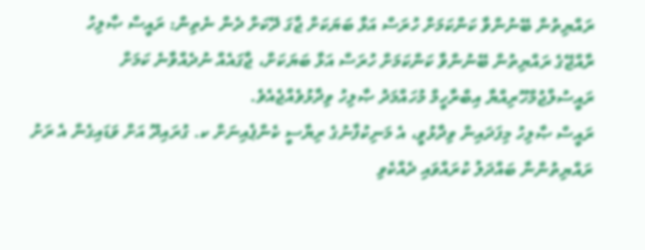ރައްޔިތުން ބޭނުންވާ ކަންކަމަށް ހުރަސް އަޅާ ބަޔަކަށް ޖާގަ ދޭކަށް ދެން ނެތިން: ރައީސް ޞާލިހު
ރާއްޖޭގެ ރައްޔިތުން ބޭނުންވާ ކަންކަމަށް ހުރަސް އަޅާ ބަޔަކަށް، ޖާގައެއް ނުދެއްވާނެ ކަމަށް ރައީސުލްޖުމްހޫރިއްޔާ އިބްރާހީމް މުހައްމަދު ޞާލިހު ވިދާޅުވެއްޖެއެވެ.
ރައީސް ޞާލިހު މިފަދައިން ވިދާޅުވީ، އެ މަނިކުފާނުގެ ރިޔާސީ ކެންޕެއިނަށް ކ. ގުރައިދޫ އަށް ވަޑައިގެން އެ ރަށު ރައްޔިތުންނާ ބައްދަލު ކުރައްވައި ދެއްކެވި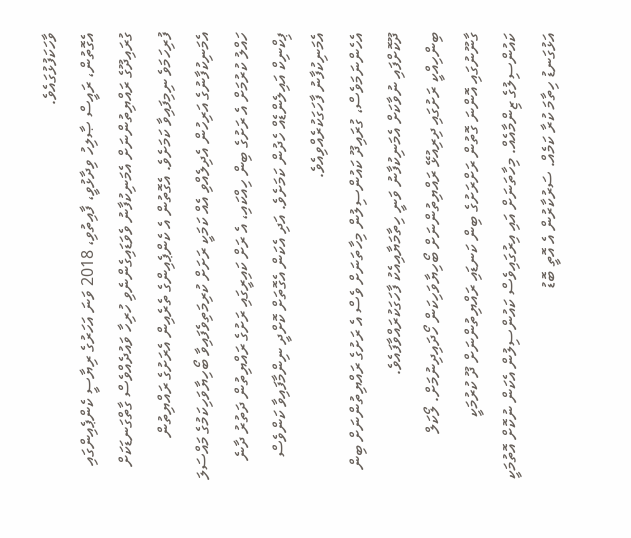ވާހަކަފުޅުގައެވެ.
އެގޮތުން، ރައީސް ޞާލިހު ވިދާޅުވީ، ފާއިތުވި، 2018 ވަނަ އަހަރުގެ ރިޔާސީ ކެންޕެއިންގައި ގުރައިދޫގެ ރައްޔިތުންނަށް އެމަނިކުފާނު ވެވަޑައިގެންނެވި ހުރިހާ ވައުދެއްވެސް ގާތްގަނޑަކަށް ފުރިހަމަވެ ނިމިފައިވާ ކަމަށެވެ. އެގޮތުން އެ ކެންޕެއިންގެ ތެރެއިން އެރަށުގެ ރައްޔިތުން އެމަނިކުފާނުގެ އަރިހުން އެދިލެއްވި އެއް ކަމަކީ ރަށަށް ކުރިމަތިވެފައިވާ ބޯހިޔާވަހިކަމުގެ މައްސަލަ ހައްލު ކުރުމަށް އެ ރަށުގެ ބިން ހިއްކައި، އެ ރަށް ކައިރީގައި ރަށުގެ ރައްޔިތުން ދަތުރު ދާނެ ޕިކްނިކް އައިލެންޑެއް ހެދުން ކަމަށެވެ. އަދި އެކަން އެގޮތަށް ކޮށްދީ ނިންމާފައިވާ ކަންވެސް އެމަނިކުފާނު ފާހަގަކުރެއްވިއެވެ.
އެހެންނަމަވެސް، ގުރައިދޫ ކައުންސިލުން މިހާތަނަށް ވެސް އެ ރަށުގެ ރައްޔިތުންނަށް ބިން ދޫކޮށްފައި ނުވާކަށް އެމަނިކުފާނު ވަނީ ހިތާމަޔާއިއެކު ފާހަގަކުރައްވާފައެވެ.
ބިންހިއްކީ ރަށުގައި ދިރިއުޅޭ ރައްޔިތުންނަށް ބޯހިޔާވަހިކަން ހޯދައިދިނުމަށް. ލޯކަލް ގާނޫނުގައި އޮންނަ ގޮތުން ރަށްރަށުގެ ބިން ކަނޑައި ރައްޔިތުންނަށް ދޫ ކުރުމަކީ ކައުންސިލުގެ ޒިންމާއެއް. މިހާތަނަށް އައި އިރުގައިވެސް ކައުންސިލުން އެކަން ނުކޮށް އޮތުމަކީ އަޅުގަނޑު ހިތާމަ ކުރާ ކަމެއް. ސަރުކާރުން އެ އޮތީ ބޮޑު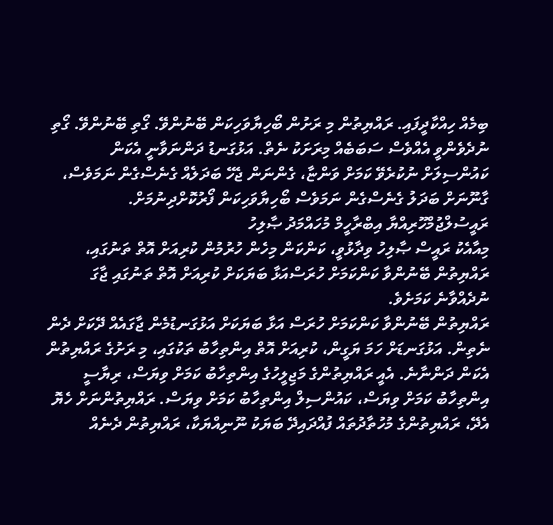ބިމެއް ހިއްކާދީފައި. ރައްޔިތުން މި ރަށުން ބޯހިޔާވަހިކަން ބޭނުންވޭ. ގޯތި ބޭނުންވޭ. ގޯތި ނުދެވެންވީ އެއްވެސް ސަބަބެއް މިރަށަކު ނެތް. އަޅުގަނޑު ދަންނަވާނީ އެކަން ކައުންސިލަށް ނުކުރެވޭ ކަމަށް ވަންޏާ، ގެންނަން ޖެހޭ ބަދަލެއް ގެނެސްގެން ނަމަވެސް، ގާނޫނަށް ބަދަލު ގެނެސްގެން ނަމަވެސް ބޯހިޔާވަހިކަން ފޯރުކޮށްދިނުމަށް.
ރައީސުލްޖުމްހޫރިއްޔާ އިބްރާހީމް މުހައްމަދު ޞާލިހު
މިއާއެކު ރައީސް ޞާލިހު ވިދާޅުވީ، ކަންކަން މިހެން ހުރުމުން ކުރިއަށް އޮތް ތަނުގައި، ރައްޔިތުން ބޭނުންވާ ކަންކަމަށް ހުރަސްއަޅާ ބަޔަކަށް ކުރިއަށް އޮތް ތަނުގައި ޖާގަ ނުދެއްވާނެ ކަމަށެވެ.
ރައްޔިތުން ބޭނުންވާ ކަންކަމަށް ހުރަސް އަޅާ ބަޔަކަށް އަޅުގަނޑުމެން ޖާގައެއް ދޭކަށް ދެން ނެތިން. އަޅުގަނޑަށް ހަމަ ޔަގީން، ކުރިއަށް އޮތް އިންތިހާބު ތަކުގައި، މި ރަށުގެ ރައްޔިތުން އެކަން ދަންނާނެ. އެއީ ރައްޔިތުންގެ މަޖިލީހުގެ އިންތިހާބު ކަމަށް ވިޔަސް، ރިޔާސީ އިންތިހާބު ކަމަށް ވިޔަސް، ކައުންސިލް އިންތިހާބު ކަމަށް ވިޔަސް. ރައްޔިތުންނަށް ހެޔޮ އެދޭ، ރައްޔިތުންގެ މުހުތާދުތައް ފުއްދައިދޭ ބަޔަކު ނޫނިއްޔަކާ، ރައްޔިތުން ދެނެއް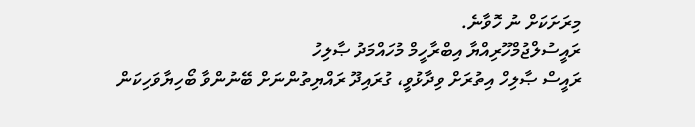މިރަށަކަށް ނު ހޮވާނެ.
ރައީސުލްޖުމްހޫރިއްޔާ އިބްރާހީމް މުހައްމަދު ޞާލިހު
ރައީސް ޞާލިހް އިތުރަށް ވިދާޅުވީ، ގުރައިދޫ ރައްޔިތުންނަށް ބޭނުންވާ ބޯހިޔާވަހިކަން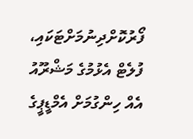ފޯރުކޮށްދިނުމަށްޓަކައި، ފުލެޓް އެޅުމުގެ މަޝްރޫއު އެއް ހިންގުމަށް އެމްޑީޕީގެ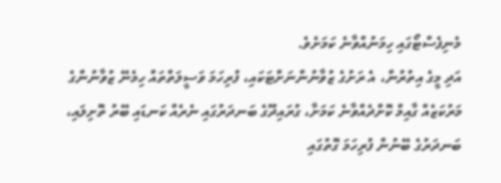މެނިފެސްޓޯގައި ހިމަނުއްވާނެ ކަމަށެވެ.
އަދި މީގެ އިތުރުން، އެ ރަށުގެ ޒުވާނުންނަށްޓަކައި، ފުރިހަމަ ވަސީލަތްތައް ހިމެނޭ ޒުވާނުންގެ މަރުކަޒެއް ގާއިމް ކޮށްދެއްވާނެ ކަމަށާ، ގުރައިދޫގެ ބަނދަރުގައި ނެރެއް ކަނޑައި ބޭރު ތޮށިލައި، ބަނދަރުގެ ބޭނުން ފުރިހަމަ ގޮތުގައި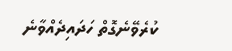ކުރެވޭނެގޮތް ހަދައިދެއްވާނެ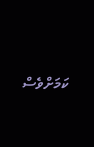ކަމަށްވެސް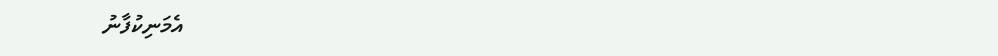އެމަނިކުފާނު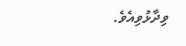ވިދާޅުވިއެވެ.